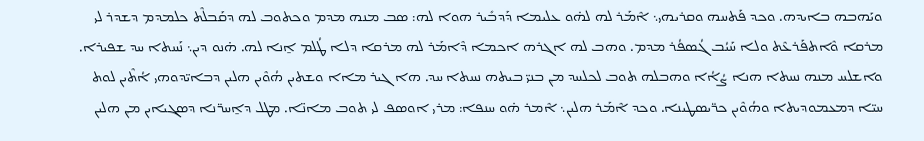ܘܝܰܗܒܗ ܒܐܝܕܗ. ܘܟܕ ܦܰܬܚܗ ܘܩܪܝܗܝ܆ ܐܶܡܰܪ ܠܗ ܠܗ̇ܘ ܥܠܝܡܐ ܕܰܕܒܺܝܪ ܗܘܐ ܠܗ: ܣܒ ܡܢܗ ܡܕܡ ܘܟܬܘܒ ܠܗ ܕܩܰܒܠܶܬ ܟܠܡܕܡ ܕܫܕܪ ܠܝ ܡܪܩܐ ܘܶܐܬܦܰܪܥܶܬ ܘܠܐ ܚܰܝܳܒ ܓܳܣܦܳܪ ܡܕܡ. ܘܗܒ ܠܗ ܐܓܪܗ ܐܟܡܐ ܕܶܐܡܰܪ ܠܗ ܡܪܩܐ ܕܠܐ ܛܳܠܡ ܐ̱ܢܐ ܠܗ. ܗ̇ܢܘ ܕܝܢ܆ ܢܰܚܬܐ ܚܕ ܫܦܝܪܐ. ܘܐܫܠܚ ܡܢܗ ܢܚܬܐ ܗܢܐ ܨܳܐܳܐ ܘܗܒܠܗ ܬܘܒ ܠܟܠܚܕ ܡ݂ܢ ܒܢܝ̈ ܒܝܬܗ ܢܚܬܐ ܚܕ. ܗܐ ܓܝܪ ܡܐܐ ܘܫܬܝܢ ܗܳܘܶܝܢ ܗܠܝܢ ܕܒܐܝ̈ܕܘܗܝ ܐܳܬܶܝܢ ܠܘܬ ܚܝ̈ܐ ܕܡܥܡܘܕܝܬܐ ܘܗܳܘܶܝܢ ܟܪ̈ܝܣܛܝܢܐ. ܘܟܕ ܐܶܡܰܪ ܗܠܝܢ܆ ܐܶܡܪ ܗ̇ܘ ܚܢܦܐ: ܡܪܝ ܐܘܣܦ ܠܝ ܬܘܒ ܡܐܢ̈ܐ. ܡܛܠ ܕܐ̱ܚܪ̈ܢܐ ܕܣܓܝܐܝܢ ܡ݂ܢ ܗܠܝܢ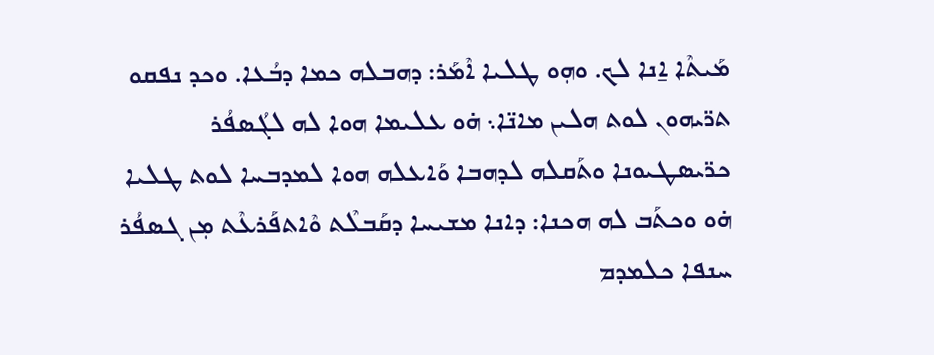ܡܰܝܬܶܐ ܐ̱ܢܐ ܠܟ. ܘܗ݂ܘ ܛܠܝܐ ܐܶܡܰܪ: ܕܗܒܠܗ ܟܡܐ ܕܒܳܥܐ. ܘܟܕ ܢܦܩܘ ܬܪ̈ܝܗܘܢ ܠܘܬ ܗܠܝܢ ܡܐܢ̈ܐ܆ ܗ̇ܘ ܥܠܝܡܐ ܗܘܐ ܠܗ ܠܓܳܣܦܳܪ ܟܪ̈ܝܣܛܝܘܢܐ ܘܬܰܩܠܗ ܠܕܗܒܐ ܘܰܐܥܠܗ ܗܘܐ ܠܡܕܒܚܐ ܠܘܬ ܛܠܝܐ ܗ̇ܘ ܘܟܬܰܒ ܠܗ ܗܟܢܐ: ܕܐܢܐ ܡܫܝܚܐ ܕܩܰܒܠܶܬ ܘܶܐܬܦܰܪܥܶܬ ܡ݂ܢ ܓܣܦܳܪ ܚܢܦܐ ܟܠܡܕܡ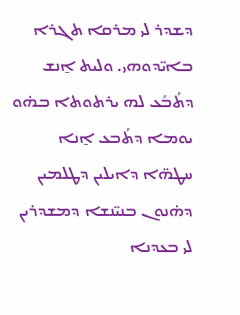ܕܫܕܪ ܠܝ ܡܪܩܐ ܬܓܪܐ ܒܐܝ̈ܕܘܗܝ. ܘܠܝܬ ܐ̱ܢܫ ܕܬܳܒܰܥ ܠܗ ܝܪܬܘܬܐ ܒܗ̇ܘ ܝܘܡܐ ܕܬܳܒܥ ܐ̱ܢܐ ܚܛܗ̈ܐ ܕܐܝܠܝܢ ܕܛܠܡܝܢ ܕܗ̇ܢܘܢ ܒܢܝ̈ܢܫܐ ܕܡܫܕܪܝܢ ܠܝ ܒܥܕܢܐ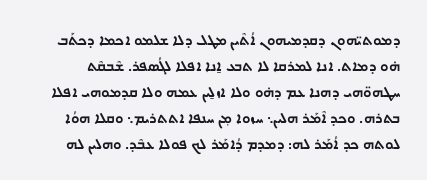ܕܡܘܬܝ̈ܗܘܢ ܕܩܕܡܝܗܘܢ ܐܳܬܶܝܢ ܡܛܠ ܕܠܐ ܫܠܡܘ ܐܟܡܐ ܕܟܬܰܒ ܗ̇ܘ ܕܡܐܬ. ܐܢܐ ܠܡܪܩܐ ܠܐ ܬܒܥ ܐ̱ܢܐ ܐܦܠܐ ܠܓܳܣܦܪ. ܫܶܒܩܶܬ ܚܛܗܘ̈ܗܝ ܕܗܢܐ ܥܡ ܕܗ̇ܘ ܘܠܐ ܐܙܠ̱ܝܢ ܥܡܗ ܘܠܐ ܩܕܡܘܗܝ ܐܦܠܐ ܒܬܪܗ. ܘܟܕ ܐܶܡܰܪ ܗܠܝܢ܆ ܚܙܘܐ ܡ݂ܢ ܚܢܦܐ ܐܬܬܪܝܡ܆ ܘܩܠܐ ܗܘܳܐ ܠܘܬܗ ܟܕ ܐܳܡܰܪ ܠܗ: ܕܡܕܡ ܕܳܐܡܰܪ ܠܟ ܦܘܠܐ ܥܒܶܕ. ܘܗܠܝܢ ܠܗ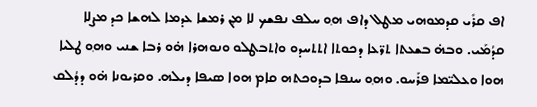ܐܦ ܩܪܺܝ ܩܕܡܘܗܝ ܡܛܠ ܕܐܦ ܗ݂ܘ ܚܠܦ ܢܦܫܟ ܠܐ ܡ݂ܢ ܪܡܫܐ ܥܕܡܐ ܠܗܫܐ ܟܕ ܡܨܠܐ ܩܕܳܡܰܝ. ܘܒܗ̇ ܒܫܥܬܐ ܬܪ̈ܥܐ ܕܟܘܬܐ ܐܬܬܚܕܘ ܘܐܬܒܛܠܘ ܘܢܘܗܪܐ ܗ̇ܘ ܪܒܐ ܫܢܝ ܘܗ݂ܘ ܛܠܝܐ ܗܘܐ ܘܥܠܝ̈ܡܐ ܦܪܰܚܘ. ܘܗ݂ܘ ܚܢܦܐ ܒܕܘܟܬܗ ܩܐܡ ܗܘܐ ܣܝܦܐ ܕܝܠܗ. ܘܩܪܝܘܢܐ ܗ̇ܘ ܕܕܳܠܩ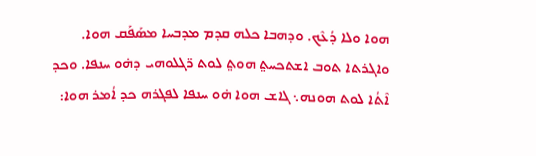ܗܘܐ ܘܠܐ ܕܳܥܶܟ. ܘܕܗܒܐ ܟܠܗ ܩܕܡ ܡܕܒܚܐ ܡܣܰܦܰܩ ܗܘܐ. ܘܐܓܪܬܐ ܬܘܒ ܐܫܬܟܚܬ݀ ܗܘܬ݀ ܠܘܬ ܪ̈ܓܠܘܗܝ ܕܗ̇ܘ ܚܢܦܐ. ܘܟܕ ܐܶܬܳܐ ܠܘܬ ܗܘܢܗ܆ ܓܐܫ ܗܘܐ ܗ̇ܘ ܚܢܦܐ ܠܦܓܪܗ ܟܕ ܐܳܡܪ ܗܘܐ: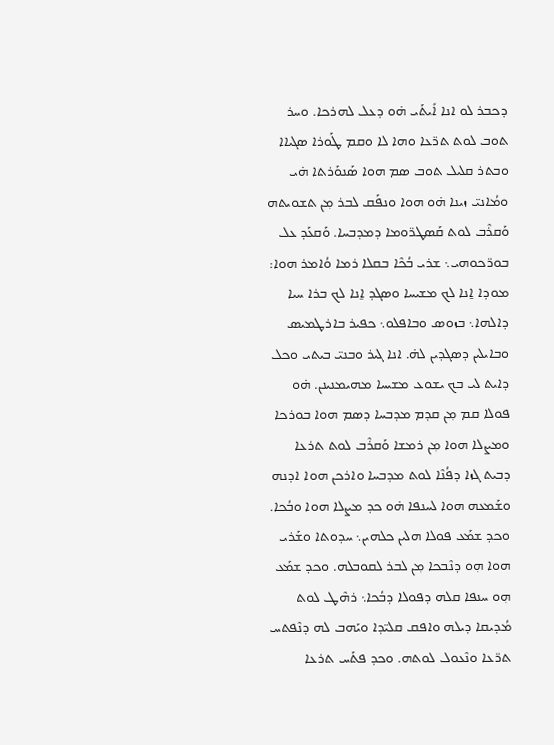ܕܟܒܪ ܠܘ ܐܢܐ ܐܺܝܬܰܝ ܗ̇ܘ ܕܥܠ ܠܗܪܟܐ. ܘܚܪ ܬܘܒ ܠܘܬ ܬܪ̈ܥܐ ܘܗܐ ܠܐ ܘܩܡ ܛܰܘܪܐ ܣܓܝܐܐ ܘܒܬܪ ܩܠܝܠ ܬܘܒ ܣܡ ܗܘܐ ܣܰܢܘܰܪܬܐ ܗ̇ܝ ܘܡܳܐܢܝ̈ ܙܝܢܐ ܗ̇ܘ ܗܘܐ ܘܢܦܰܩ ܠܒܪ ܡ݂ܢ ܬܫܘܝܬܗ ܘܰܩܪܶܒ ܠܘܬ ܩܰܣܛܪ̈ܘܡܐ ܕܡܕܒܚܐ. ܘܰܩܥܰܕ ܥܠ ܒܘܪ̈ܟܘܗܝ܆ ܫܪܝ ܒܳܟܶܐ ܒܩܠܐ ܪܡܐ ܘܳܐܡܪ ܗܘܐ: ܡܘܕܐ ܐ̱ܢܐ ܠܟ ܡܫܝܚܐ ܘܣܓܕ ܐ̱ܢܐ ܠܟ ܒܪܐ ܚܝܐ ܕܐܠܗܐ܆ ܒܙܘܣ ܘܒܐܦܠܘ܆ ܟܦܝܪ ܒܐܪܛܡܝܣ ܘܒܐܝܠܝܢ ܕܣܓܕܝܢ ܠܗ̇. ܐܢܐ ܓܝܪ ܘܒܢܝ̈ ܒܝܬܝ ܘܟܠ ܕܐܝܬ ܠܝ ܒܟ ܝܫܘܥ ܡܫܝܚܐ ܡܗܝܡܢܝܢܢ. ܗ̇ܘ ܦܘܠܐ ܩܡ ܡ݂ܢ ܩܕܡ ܡܕܒܚܐ ܕܣܡ ܗܘܐ ܒܘܪܟܐ ܘܡܨܠܐ ܗܘܐ ܡ݂ܢ ܪܡܫܐ ܘܰܩܪܶܒ ܠܘܬ ܬܪܥܐ ܕܒܝܬ ܓܙܐ ܕܦܳܢܶܐ ܠܘܬ ܡܕܒܚܐ ܘܐܪܟܢ ܗܘܐ ܐܕܢܗ ܘܫܰܡܥܗ ܗܘܐ ܠܚܢܦܐ ܗ̇ܘ ܟܕ ܡܨܠܐ ܗܘܐ ܘܒܳܟܐ. ܘܟܕ ܫܡܰܥ ܦܘܠܐ ܗܠܝܢ ܟܠܗܝܢ܆ ܚܕܘܬܐ ܘܫܰܪܝ ܗܘܐ ܗ݂ܘ ܕܢܶܒܟܐ ܡ݂ܢ ܠܒܪ ܠܩܘܒܠܗ. ܘܟܕ ܫܡܰܥ ܗ݂ܘ ܚܢܦܐ ܩܠܗ ܕܦܘܠܐ ܕܒܳܟܐ܆ ܪܗܶܛ ܠܘܬ ܡܳܕܝܩܐ ܕܝܠܗ ܘܐܦܩ ܩܠܝ̈ܕܐ ܘܝܰܗܒ ܠܗ ܕܢܶܦܬܚ ܬܪ̈ܥܐ ܘܢܶܥܘܠ ܠܘܬܗ. ܘܟܕ ܦܬܰܚ ܬܪܥܐ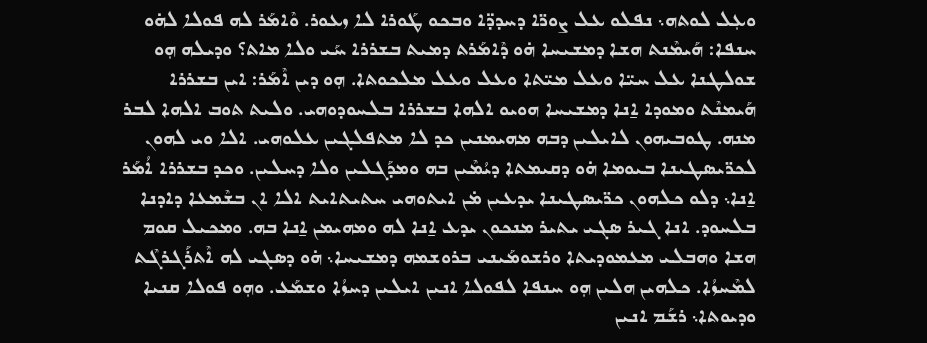ܘܥ݂ܠ ܠܘܬܗ܆ ܢܦܠܘ ܥܠ ܨܘܪ̈ܐ ܕܚܕܕ̈ܐ ܘܒܟܘ ܛܰܘܪܐ ܠܐ ܙܥܘܪ. ܘܶܐܡܰܪ ܠܗ ܦܘܠܐ ܠܗ̇ܘ ܚܢܦܐ: ܗܰܝܡܶܢܬ ܗܫܐ ܕܡܫܝܚܐ ܗ̇ܘ ܕܶܐܡܰܪܬ ܕܡܝܬ ܒܫܪܪܐ ܚܰܝ ܘܠܐ ܡܐܬ؟ ܘܕܝܠܗ ܗ݂ܘ ܫܘܠܛܢܐ ܥܠ ܚܝ̈ܐ ܘܥܠ ܡܝ̈ܬܐ ܘܥܠ ܘܥܠ ܡܠܟܘܬܐ. ܗ݂ܘ ܕܝܢ ܐܶܡܰܪ: ܐܝܢ ܒܫܪܪܐ ܗܰܝܡܢܶܬ ܘܡܘܕܐ ܐ̱ܢܐ ܕܡܫܝܚܐ ܗܘܝܘ ܐܠܗܐ ܒܫܪܪܐ ܒܠܚܘܕܘܗܝ. ܘܠܝܬ ܬܘܒ ܐܠܗܐ ܠܒܪ ܡܢܗ. ܛܘܒܝܗܘܢ ܠܐܝܠܝܢ ܕܒܗ ܡܗܝܡܢܝܢ ܟܕ ܠܐ ܡܬܦܠܓܝܢ ܥܠܘܗܝ. ܐܠܐ ܘܝ ܠܗܘܢ ܠܟܪ̈ܝܣܛܝܢܐ ܒܝܘܡܐ ܗ̇ܘ ܕܩܝܡܬܐ ܕܝܳܡܶܝܢ ܒܗ ܘܡܕܰܓܠܝܢ ܘܠܐ ܕܚܠܝܢ. ܘܟܕ ܒܫܪܪܐ ܐܳܡܰܪ ܐ̱ܢܐ܆ ܕܠܘ ܟܠܗܘܢ ܟܪ̈ܝܣܛܝܢܐ ܝܕܥܝܢ ܡ̇ܢ ܐܝܬܘܗܝ ܚܬܝܬܐܝܬ ܐܠܐ ܐܢ ܒܫܶܡܥܐ ܕܐܕܢܐ ܒܠܚܘܕ. ܐܢܐ ܓܝܪ ܣܓܝ ܝܬܝܪ ܡܢܟܘܢ ܝܕܥ ܐ̱ܢܐ ܠܗ ܘܡܗܝܡܢ ܐ̱ܢܐ ܒܗ. ܘܡܟܝܠ ܩܘܡ ܗܫܐ ܘܗܒܠܝ ܡܥܡܘܕܝܬܐ ܘܪܫܘܡܰܝܢܝ ܒܪܘܫܡܗ ܕܡܫܝܚܐ܆ ܗ̇ܘ ܕܣܓܝ ܠܗ ܐܶܬܪܰܓܪܓܶܬ ܠܡܶܚܙܳܐ. ܟܠܗܝܢ ܗܠܝܢ ܗ݂ܘ ܚܢܦܐ ܠܦܘܠܐ ܐܢܝܢ ܐܝܠܝܢ ܕܚܙܳܐ ܘܫܡܰܥ. ܘܗ݂ܘ ܦܘܠܐ ܩܢܝܐ ܘܕܝܘܬܐ܆ ܪܫܰܡ ܐܢܝܢ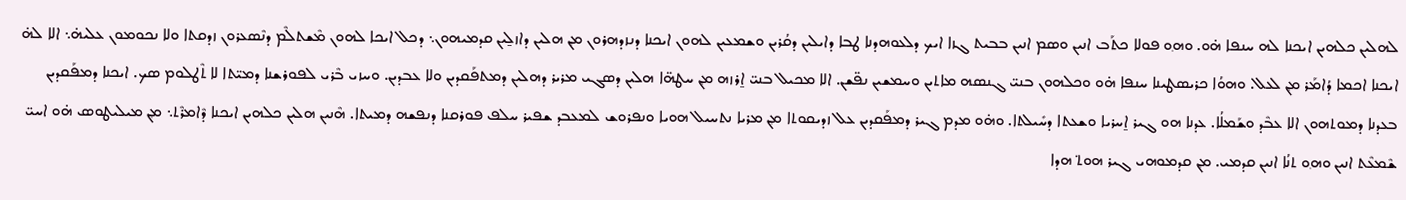ܠܗܠܝܢ ܟܠܗܝܢ ܐܝܟܢܐ ܠܗ ܚܢܦܐ ܗ̇ܘ. ܘܗ݂ܘ ܦܘܠܐ ܟܬܰܒ ܐܢܝܢ ܘܣܡ ܐܢܝܢ ܒܒܝܬ ܓܙܐ ܐܝܟ ܕܠܥܘܗܕܢܐ ܛܒܐ ܕܐܝܠܝܢ ܕܩܳܪܝܢ ܘܫܡܥܝܢ ܠܗܘܢ ܐܝܟܢܐ ܕܢܙܕܗܪܘܢ ܡ݂ܢ ܗܠܝܢ ܕܐܙܠ̱ܝܢ ܩܕܡܝܗܘܢ܆ ܕܟܠ ܐܝܟܐ ܠܗܘܢ ܡܶܫܬܠܶܡ ܕܢܶܣܥܪܘܢ ܙܕܩܬܐ ܘܠܐ ܢܟܘܡܘܢ ܥܠܝܗ̇܆ ܐܠܐ ܠܗ̇ ܐܝܟܢܐ ܐܟܡܐ ܕܳܐܡܰܪ ܡ݂ܢ ܠܥܠ. ܘܗܘܳܐ ܟܪܝܣܛܝܢܐ ܚܢܦܐ ܗ̇ܘ ܘܟܠܗܘܢ ܒܢܝ̈ ܓܢܣܗ ܡܐܬܝܢ ܘܚܡܫܝܢ ܢܦ̈ܫܢ. ܐܠܐ ܡܟܝܠ ܒܢܝ̈ ܐ̱ܪܙܗ ܡ݂ܢ ܚܛܗ̈ܐ ܗܠܝܢ ܕܣܓܝ ܡܪܝܪ ܕܗܠܝܢ ܕܡܬܦܰܩܕܝܢ ܘܠܐ ܥܒܕܝܢ. ܘܚܙܝ ܒܶܪܝ ܠܦܘܪܫܢܐ ܕܡܝ̈ܬܐ ܠܐ ܬܶܛܠܘܡ ܣܟ. ܐܝܟܢܐ ܕܡܦܰܩܕܝܢ ܒܥܕܢܐ ܕܡܘܬܗܘܢ ܐܠܐ ܥܒܶܕ ܘܫܰܡܠܳܐ. ܥܕܢܐ ܗܘ ܓܝܪ ܐ̱ܚܪܝܐ ܘܫܥܬܐ ܕܚܺܝܠܬܐ. ܘܗ̇ܘ ܡܕܡ ܓܝܪ ܕܡܦܰܩܕܝܢ ܥܠ ܙܕܝܩܘܬܐ ܡ݂ܢ ܡܪܝܐ ܢܬܚܝܠ ܗܘܝܐ ܘܢܦܪܘܫ ܠܡܥܒܕ ܫܦܝܪ ܚܠܦ ܦܘܪܩܢܐ ܕܢܦܫܗ ܕܡܝܬܐ. ܗܶܢܝܢ ܗܠܝܢ ܟܠܗܝܢ ܐܝܟܢܐ ܕܶܐܡܪܶܬ܆ ܡ݂ܢ ܡܝܠܝܛܘܣ ܗ̇ܘ ܐܚܝ̈ ܫܶܡܥܶܬ ܐܢܝܢ ܘܗ݂ܘ ܬܢܳܐ ܐܢܝܢ ܩܕܡܝ. ܡ݂ܢ ܩܕܡܘܗܝ ܓܝܪ ܗܘܬ݀ ܗܕܐ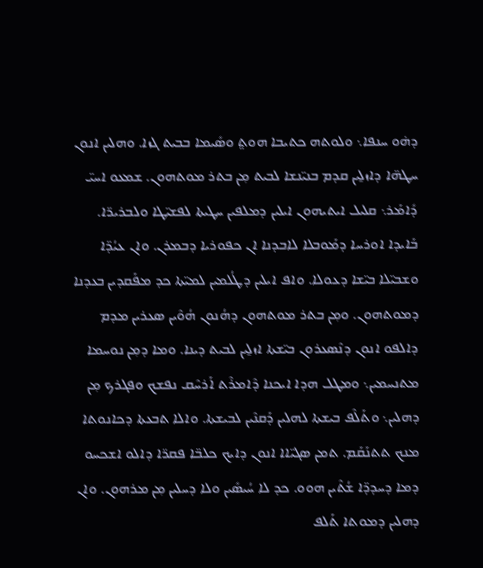ܕܗ̇ܘ ܚܢܦܐ܆ ܘܠܘܬܗ ܟܬܝܒܐ ܗܘܬ݀ ܘܣܺܝܡܐ ܒܒܝܬ ܓܙܐ. ܘܗܠܝܢ ܐܢܘܢ ܚܛܗ̈ܐ ܕܐܙܠ̱ܝܢ ܩܕܡ ܒܢܝ̈ܢܫܐ ܠܒܝܬ ܡ݂ܢ ܒܬܪ ܡܘܬܗܘܢ. ܫܡܥܘ ܐܚܝ̈ ܕܺܐܡܰܪ܆ ܩܠܝܠ ܐܝܬܝܗܘܢ ܐܝܠܝܢ ܕܡܠܦܝܢ ܚܛܝܬܐ ܠܦܫܝ̈ܛܐ ܘܠܒܪܝܪ̈ܐ. ܒܰܐܝܕܐ ܐܘܪܚܐ ܕܡܰܘܒܠܐ ܠܐܒܕܢܐ ܐܢ ܟܦܘܪܝܐ ܕܒܡܪܢ. ܘܐܢ ܥܝܳܕ̈ܐ ܘܫܒܝ̈ܠܐ ܒܝ̈ܫܐ ܕܥܘܠܐ. ܘܐܦ ܐܝܠܝܢ ܕܛܳܠܡܝܢ ܠܡܝ̈ܬܐ ܟܕ ܡܦܰܩܕܝܢ ܒܥܕܢܐ ܕܡܘܬܗܘܢ. ܘܡ݂ܢ ܒܬܪ ܡܘܬܗܘܢ ܕܗܳܢܘܢ ܗܳܘܶܝܢ ܣܥܪܝܢ ܡܕܡ ܕܐܠܦܘ ܐܢܘܢ ܕܢܶܣܥܪܘܢ ܒܝ̈ܫܬܐ ܐܙܠ̱ܝܢ ܠܒܝܬ ܕܝܢܐ. ܘܡܐ ܕܡ݂ܢ ܢܘܚܡܐ ܡܬܢܚܡܝܢ܆ ܘܡܛܠ ܗܕܐ ܐܝܟܢܐ ܕܶܐܡܪܶܬ ܐܰܪܚܶܩ ܢܦܫܟ ܘܦܓܪܟ ܡ݂ܢ ܕܗܠܝܢ܆ ܘܬܰܠܶܦ ܒܝܫܬܐ ܠܗܠܝܢ ܕܰܩܢܶܝܢ ܠܒܝܫܬܐ. ܘܐܠܐ ܬܒܥܬܐ ܕܟܐܢܘܬܐ ܡܢܟ ܬܬܢܰܩܰܡ. ܬܡܢ ܣܓܝ̈ܐܐ ܐܢܘܢ ܕܐܝܟ ܟܠܒ̈ܐ ܦܩܪ̈ܐ ܕܐܠܘ ܐܫܟܚܘ ܕܡܐ ܕܚܕܕ̈ܐ ܫܳܬܶܝܢ ܗܘܘ. ܟܕ ܠܐ ܚܳܝܣܺܝܢ ܘܠܐ ܕܚܠܝܢ ܡ݂ܢ ܡܪܗܘܢ. ܘܐܢ ܕܗܠܝܢ ܕܡܘܬܐ ܬܰܠܦ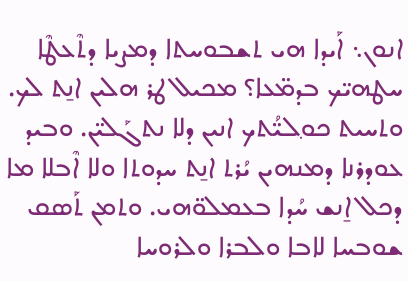ܐܢܘܢ܆ ܐܰܝܕܐ ܗܝ ܬܫܒܘܚܬܐ ܕܡܨܝܐ ܕܬܶܥܛܶܐ ܚܛܗܝ̈ܟ ܒܕܡ̈ܥܐ؟ ܡܟܝܠ ܛܪ ܗܠܝܢ ܐܢ̱ܬ ܠܟ. ܘܬܚܝܬ ܟܘ݂ܠܝ̈ܳܬܟ ܐܢܝܢ ܕܠܐ ܢܬܓܰܠܝ̈ܢ. ܘܒܝܕ ܥܘܕܪܢܐ ܕܡܢܗܝܢ ܝܳܪܬ ܐܢ̱ܬ ܚܕܘܬܐ ܘܠܐ ܐܶܒܠܐ ܡܐ ܕܟܠ ܐ̱ܢܫ ܚܳܕܐ ܒܥܡܠܘ̈ܗܝ. ܘܬܡܢ ܬܰܣܩ ܫܘܒܚܐ ܠܐܒܐ ܘܠܒܪܐ ܘܠܪܘܚܐ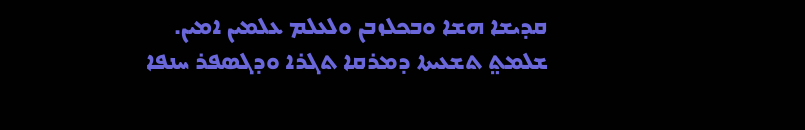ܩܕܝܫܐ ܗܫܐ ܘܒܟܠܙܒܢ ܘܠܥܠܡ ܥܠܡܝܢ ܐܡܝܢ.
ܫܠܡܬ݀ ܬܫܥܝܬܐ ܕܡܪܩܐ ܬܓܪܐ ܘܕܓܣܦܪ ܚܢܦܐ